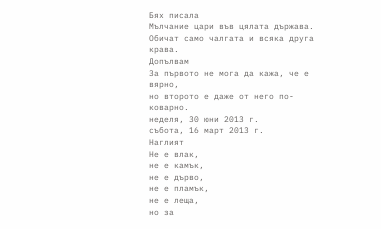Бях писала
Мълчание цари във цялата държава.
Обичат само чалгата и всяка друга крава.
Допълвам
За първото не мога да кажа, че е вярно,
но второто е даже от него по-коварно.
неделя, 30 юни 2013 г.
събота, 16 март 2013 г.
Наглият
Не е влак,
не е камък,
не е дърво,
не е пламък,
не е леща,
но за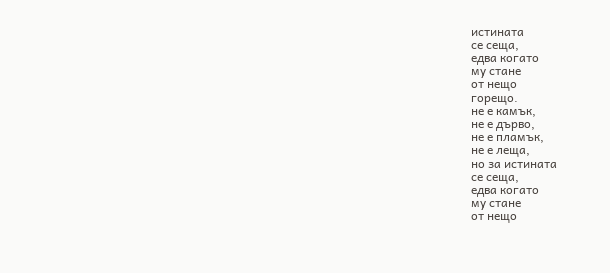истината
се сеща,
едва когато
му стане
от нещо
горещо.
не е камък,
не е дърво,
не е пламък,
не е леща,
но за истината
се сеща,
едва когато
му стане
от нещо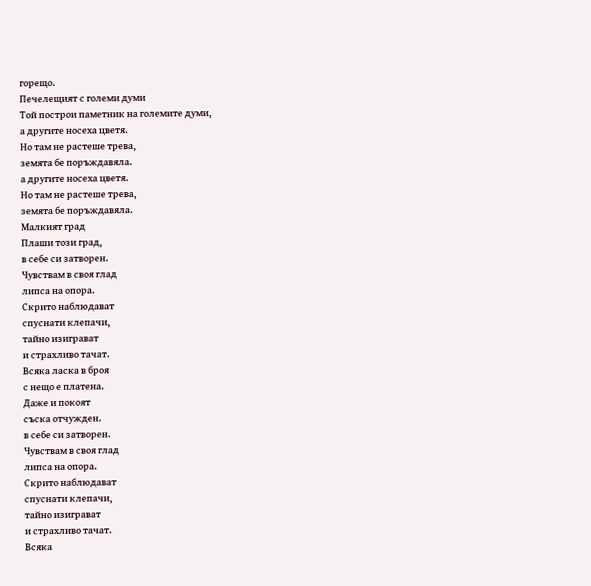горещо.
Печелещият с големи думи
Той построи паметник на големите думи,
а другите носеха цветя.
Но там не растеше трева,
земята бе поръждавяла.
а другите носеха цветя.
Но там не растеше трева,
земята бе поръждавяла.
Малкият град
Плаши този град,
в себе си затворен.
Чувствам в своя глад
липса на опора.
Скрито наблюдават
спуснати клепачи,
тайно изиграват
и страхливо тачат.
Всяка ласка в броя
с нещо е платена.
Даже и покоят
съска отчужден.
в себе си затворен.
Чувствам в своя глад
липса на опора.
Скрито наблюдават
спуснати клепачи,
тайно изиграват
и страхливо тачат.
Всяка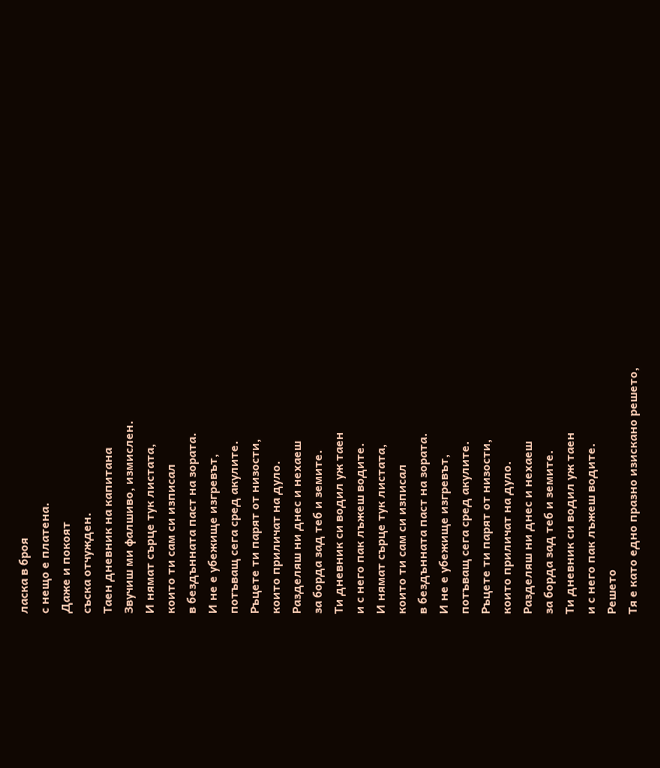ласка в броя
с нещо е платена.
Даже и покоят
съска отчужден.
Таен дневник на капитана
Звучиш ми фалшиво, измислен.
И нямат сърце тук листата,
които ти сам си изписал
в бездънната паст на зората.
И не е убежище изгревът,
потъващ сега сред акулите.
Ръцете ти парят от низости,
които приличат на дуло.
Разделяш ни днес и нехаеш
за борда зад теб и земите.
Ти дневник си водил уж таен
и с него пак лъжеш водите.
И нямат сърце тук листата,
които ти сам си изписал
в бездънната паст на зората.
И не е убежище изгревът,
потъващ сега сред акулите.
Ръцете ти парят от низости,
които приличат на дуло.
Разделяш ни днес и нехаеш
за борда зад теб и земите.
Ти дневник си водил уж таен
и с него пак лъжеш водите.
Решето
Тя е като едно празно изискано решето,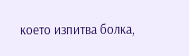което изпитва болка,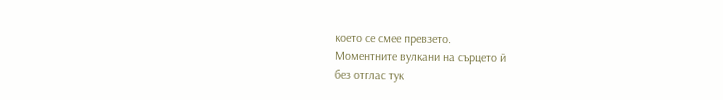което се смее превзето.
Моментните вулкани на сърцето й
без отглас тук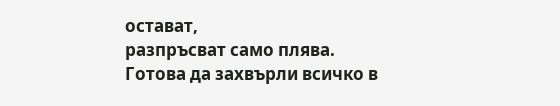остават,
разпръсват само плява.
Готова да захвърли всичко в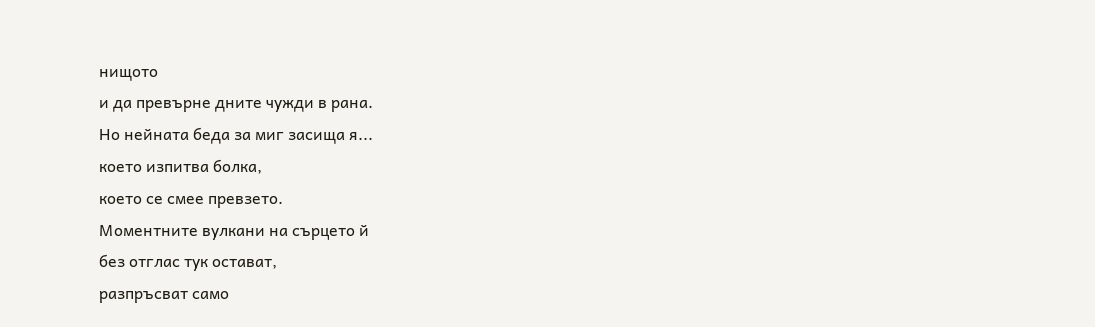нищото
и да превърне дните чужди в рана.
Но нейната беда за миг засища я...
което изпитва болка,
което се смее превзето.
Моментните вулкани на сърцето й
без отглас тук остават,
разпръсват само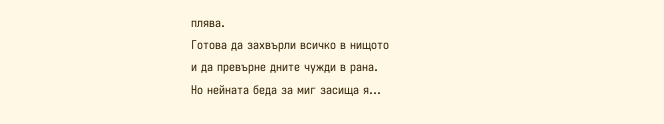плява.
Готова да захвърли всичко в нищото
и да превърне дните чужди в рана.
Но нейната беда за миг засища я...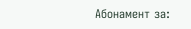Абонамент за: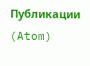Публикации (Atom)